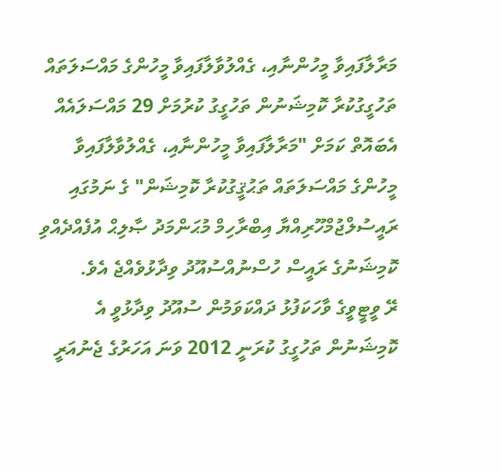މަރާލާފައިވާ މީހުންނާއި، ގެއްލުވާލާފައިވާ މީހުންގެ މައްސަލަތައް ތަހުގީގުކުރާ ކޮމިޝަނުން ތަހުގީގު ކުރުމަށް 29 މައްސަލައެއް އެބައޮތް ކަމަށް "މަރާލާފައިވާ މީހުންނާއި، ގެއްލުވާލާފައިވާ މީހުންގެ މައްސަލަތައް ތަޙުޤީގުކުރާ ކޮމިޝަން" ގެ ނަމުގައި ރައީސުލްޖުމްހޫރިއްޔާ އިބްރާހިމް މުޙަންމަދު ޞާލިޙް އުފެއްދެއްވި ކޮމިޝަނުގެ ރައީސް ހުސްނުއްސުއޫދު ވިދާޅުވެއްޖެ އެވެ.
ރޭ ވީޓީވީގެ ވާހަކަފުޅު ދައްކަވަމުން ސުއޫދު ވިދާޅުވީ އެ ކޮމިޝަނުން ތަހުގީގު ކުރަނީ 2012 ވަނަ އަހަރުގެ ޖެނުއަރީ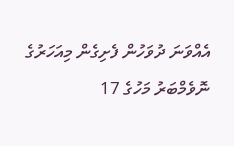އެއްވަނަ ދުވަހުން ފެށިގެން މިއަހަރުގެ ނޮވެމްބަރު މަހުގެ 17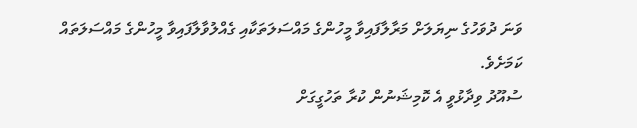ވަނަ ދުވަހުގެ ނިޔަލަށް މަރާލާފައިވާ މީހުންގެ މައްސަލަތަކާއި ގެއްލުވާލާފައިވާ މީހުންގެ މައްސަލަތައް ކަމަށެވެ.
ސުއޫދު ވިދާޅުވީ އެ ކޮމިޝަނުން ކުރާ ތަހުގީގަށް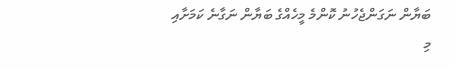ބަޔާން ނަގަންޖެހުނު ކޮންމެ މީހެއްގެ ބަޔާން ނަގާނެ ކަމަށާއި މި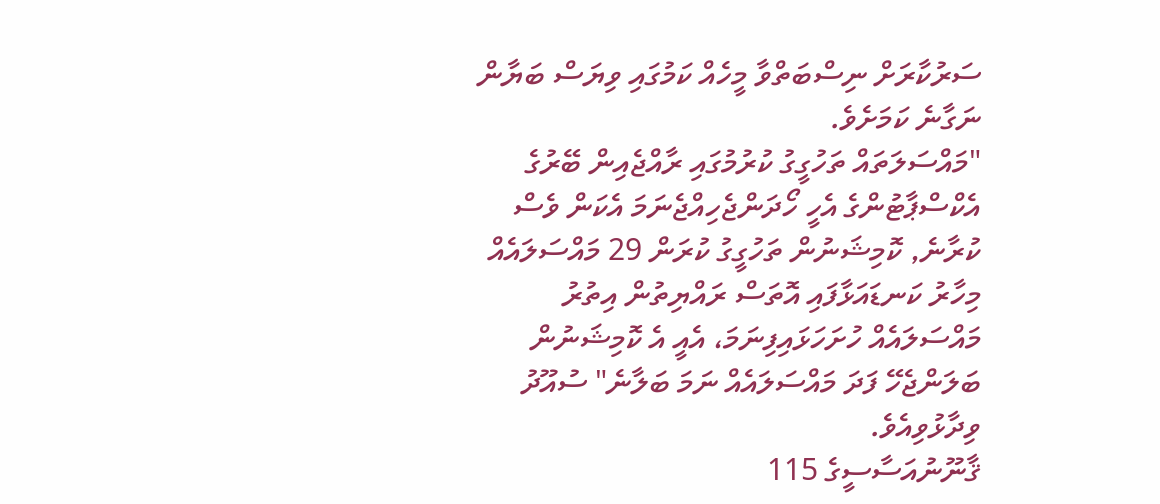ސަރުކާރަށް ނިސްބަތްވާ މީހެއް ކަމުގައި ވިޔަސް ބަޔާން ނަގާނެ ކަމަށެވެ.
"މައްސަލަތައް ތަހުގީގު ކުރުމުގައި ރާއްޖެއިން ބޭރުގެ އެކްސްޕާޓުންގެ އެހީ ހޯދަންޖެހިއްޖެނަމަ އެކަން ވެސް ކުރާނެ, ކޮމިޝަނުން ތަހުގީގު ކުރަން 29 މައްސަލައެއް މިހާރު ކަނޑައަޅާފައި އޮތަސް ރައްޔިތުން އިތުރު މައްސަލައެއް ހުށަހަޅައިފިނަމަ، އެއީ އެ ކޮމިޝަނުން ބަލަންޖެހޭ ފަދަ މައްސަލައެއް ނަމަ ބަލާނެ" ސުއޫދު ވިދާޅުވިއެވެ.
ޤާނޫނުއަސާސީގެ 115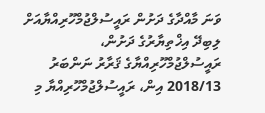ވަނަ މާއްދާގެ ދަށުން ރައީސުލްޖުމްހޫރިއްޔާއަށް ލިބިދޭ އިޚްތިޔާރުގެ ދަށުން، ރައީސުލްޖުމްހޫރިއްޔާގެ ޤަރާރު ނަންބަރު 2018/13 އިން، ރައީސުލްޖުމްހޫރިއްޔާ މި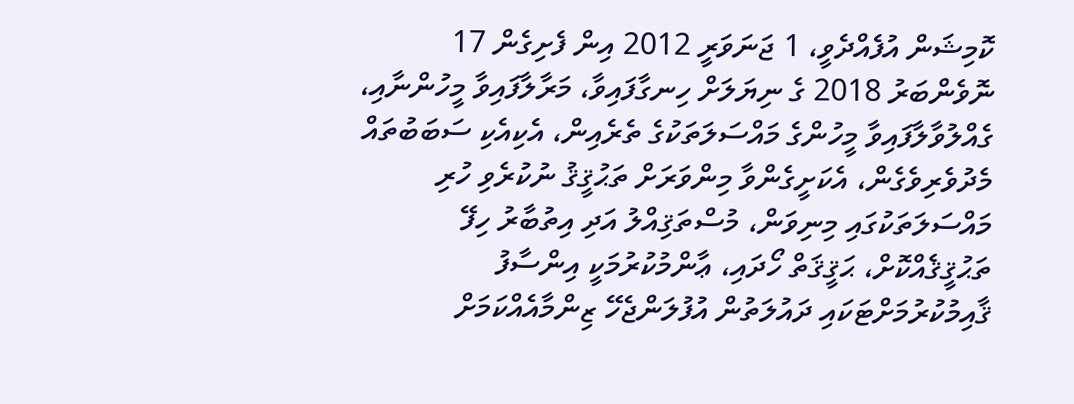ކޮމިޝަން އުފެއްދެވީ، 1 ޖަނަވަރީ 2012 އިން ފެށިގެން 17 ނޮވެންބަރު 2018 ގެ ނިޔަލަށް ހިނގާފައިވާ، މަރާލާފައިވާ މީހުންނާއި، ގެއްލުވާލާފައިވާ މީހުންގެ މައްސަލަތަކުގެ ތެރެއިން، އެކިއެކި ސަބަބުތައް މެދުވެރިވެގެން، އެކަށީގެންވާ މިންވަރަށް ތަޙުޤީޤު ނުކުރެވި ހުރި މައްސަލަތަކުގައި މިނިވަން، މުސްތަޤިއްލު އަދި އިތުބާރު ހިފޭ ތަޙުޤީޤެއްކޮށް، ޙަޤީޤަތް ހޯދައި، ޢާންމުކުރުމަކީ އިންސާފު ޤާއިމުކުރުމަށްޓަކައި ދައުލަތުން އުފުލަންޖެހޭ ޒިންމާއެއްކަމަށް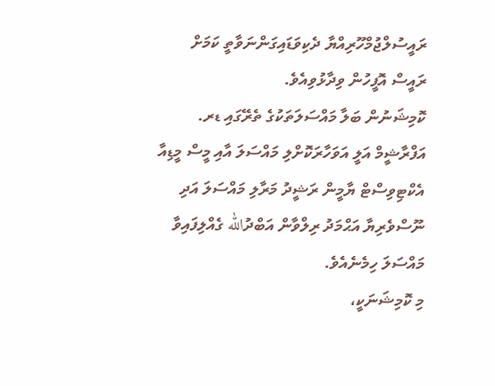ރައީސުލްޖުމްހޫރިއްޔާ ދެކިވަޑައިގަންނަވާތީ ކަމަށް ރައީސް އޮފީހުން ވިދާޅުވިއެވެ.
ކޮމިޝަނުން ބަލާ މައްސަލަތަކުގެ ތެރޭގައި ޑރ. އަފްރާޝީމް އަލީ އަވަހާރަކޮށްލި މައްސަލަ އާއި މީސް މީޑިއާ އެކްޓިވިސްޓް ޔާމީން ރަޝީދު މަރާލި މައްސަލަ އަދި ނޫސްވެރިޔާ އަޙްމަދު ރިލްވާން އަބްދުالله ގެއްލިފައިވާ މައްސަލަ ހިމެނެއެވެ.
މި ކޮމިޝަނަކީ،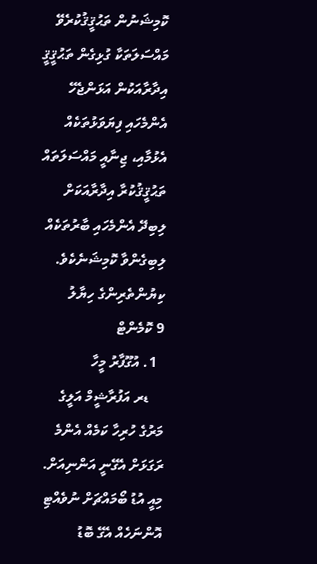ކޮމިޝަނުން ތަޙުޤީޤުކުރެވޭ މައްސަލަތަކާ ގުޅިގެން ތަޙުޤީޤީ އިދާރާއަކުން އަޅަންޖެހޭ އެންމެހައި ފިޔަވަޅުތަކެއް އެޅުމާއި، ޖިނާއީ މައްސަލަތައް ތަޙުޤީޤުކުރާ އިދާރާއަކަށް ލިބިދޭ އެންމެހައި ބާރުތަކެއް ލިބިގެންވާ ކޮމިޝަނެކެވެ.
ކިޔުންތެރިންގެ ހިޔާލު
9 ކޮމެންޓް
  1. އުގޫފާރު މީހާ
    ޑރ އަފުރާޝީމް އަލީގެ މަރުގެ ހުރިހާ ކަމެއް އެންމެ ރަގަޅަށް އެގޭނީ އަންނިއަށް. މިއީ އުޑު ބޯމައްޗަށް ނުވެއްޓި އޮންނަހެއް އެގޭ ބޮޑު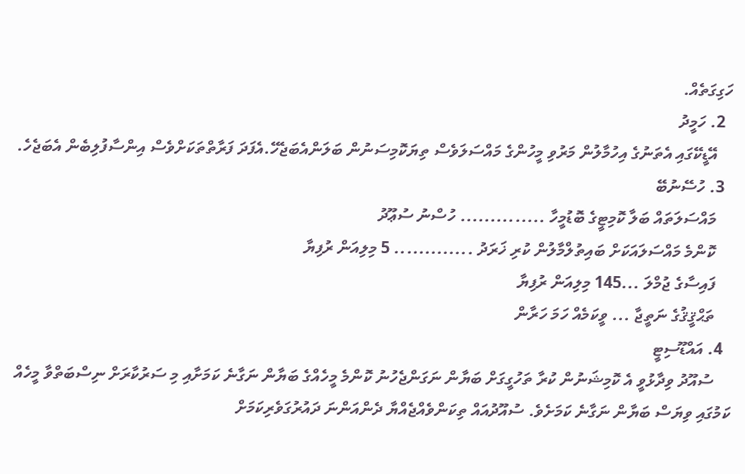ހަގިގަތެއް.
  2. ހަމީދު
    އޭޑީކޭގައި އެތަނުގެ އިހުމާލުން މަރުވި މީހުންގެ މައްސަލަވެސް ތިޔަކޮމިސަނުން ބަލަންއެބަޖެހޭ.އެފަދަ ފަރާތްތަކަށްވެސް އިންސާފުލިބެން އެބަޖެހެ.
  3. ހުސޭނުބޭ
    މައްސަލަތައް ބަލާ ކޮމިޓީގެ ބޮޑުމީހާ .............. ހުސްނު ސުޢޫދު
    ކޮންމެ މައްސަލައަކަށް ބައިތުލްމާލުން ކުރި ޚަރަދު ............. 5 މިލިއަން ރުފިޔާ
    ފައިސާގެ ޖުމްލަ ...145 މިލިއަން ރުފިޔާ
    ތަޙްޤީޤުގެ ނަތީޖާ ... ވީކަމެއް ހަމަ ހަރާން
  4. އައްޑޫސިޓީ
    ސުއޫދު ވިދާޅުވީ އެ ކޮމިޝަނުން ކުރާ ތަހުގީގަށް ބަޔާން ނަގަންޖެހުނު ކޮންމެ މީހެއްގެ ބަޔާން ނަގާނެ ކަމަށާއި މި ސަރުކާރަށް ނިސްބަތްވާ މީހެއް ކަމުގައި ވިޔަސް ބަޔާން ނަގާނެ ކަމަށެވެ. ސުއޫދުއައް ތިކަންވެއްޖެއްޔާ ދެންއަންނަ ދައުރުގަވެރިކަމަށް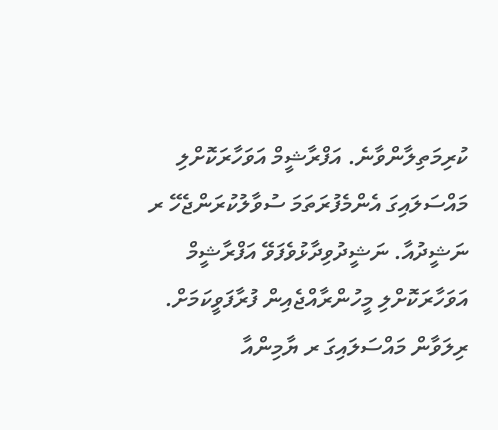ކުރިމަތިލާންވާނެ. އަފްރާޝީމް އަވަހާރަކޮށްލި މައްސަލައިގަ އެންމެފުރަތަމަ ސުވާލުކުރަންޖެހޭ ރ ނަޝީދުއާ. ނަޝީދުވިދާޅުވެފަވޭ އަފްރާޝީމް އަވަހާރަކޮށްލި މީހުންރާއްޖެއިން ފުރާފަވީކަމަށް. ރިލަވާން މައްސަލައިގަ ރ ޔާމިންއާ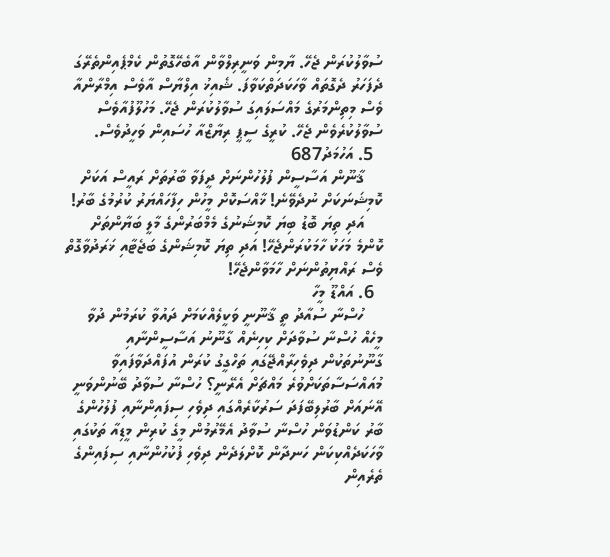ސުވާލުކުރަން ޖެހޭ. ޔާމިން ވަނީރިލްވާން އާބެހޭގޮތުން ކެމްޕެއިންތެރޭގަ ދެފަހަރު ދެގޮތައް ވާހަކަދަތްކަވާފަ. ޝެއިޚު އިލްޔާސް އާވެސް އިމްރާންއާ ވެސް މިތިންމަރުގެ މައްސަލައިގަ ސުވާލުކުރަން ޖެހޭ. މަހުލޫފުއާވެސް ސުވާލުކުރެވެން ޖެހޭ. ކުރީގެ ސީޕީ ރިޔާޒްއާ ހުސައިން ވަހީދުވެސް.
  5. އަހުމަދު687
    ޤާނޫން އަސާސީން ފުލުހުންނަށް ދީފަވާ ބާރުތަށް ރައީސް އަކަށް ކޮމިޝަނަކަށް ނުދެވޭނެ! ޚާއްސަކޮށް މީހުން ހިފާހައްޔަރު ކުރުމުގެ ބާރު!
    އަދި ތިޔަ ބޮޑު ބިޔަ ކޮމިޝަނުގެ މެމްބަރުންގެ މާލީ ބަޔާންތަށް ކޮންމެ މަހަކު ހާމަކުރަންޖެހޭ! އަދި ތިޔަ ކޮމިޝަންގެ ބަޖެޓާއި ޚަރަދުވާގޮތް ވެސް ރައްޔިތުންނަށް ހާމަވާންޖެހޭ!
  6. އައްޑޫ މީހާ
    ހުސްނާ ސުއާދު ތީ ޤާނޫނީ ވަކީލެއްކަމަށް ދައުވާ ކުރަމުން ދުވާ މީހެއް ހުސްނާ ސުވާދަށް ކިހިނެއް ގާނޫނު އަސާސީންނާއި ގާނޫނުތަކުން ދިވެހިރާއްޖޭގައި ތަހްގީގު ކުރަން އުފައްދަވާފައިވާ މުއައްސަސާތަކަށްވުރެ މައްޗަށް އެރޭނީ؟ ހުސްނާ ސުވާދު ބޭނުންވަނީ އޭނައަށް ބާރުލިބޭފަދަ ސަރުކާރެއްގައި ދިވެހި ސިފައިންނާއި ފުލުހުންގެ ބާރު ކަންޑުވަން ހުސްނާ ސުވާދު އެމޭރުމުން މީގެ ކުރިން މީޑިއާ ތަކުގައި ވާހަކަދެއްކިކަން ހަނދާން ކޮށްލަދެން ދިވެހި ފުކުހުންނާއި ސިފައިންގެ ތެރެއިން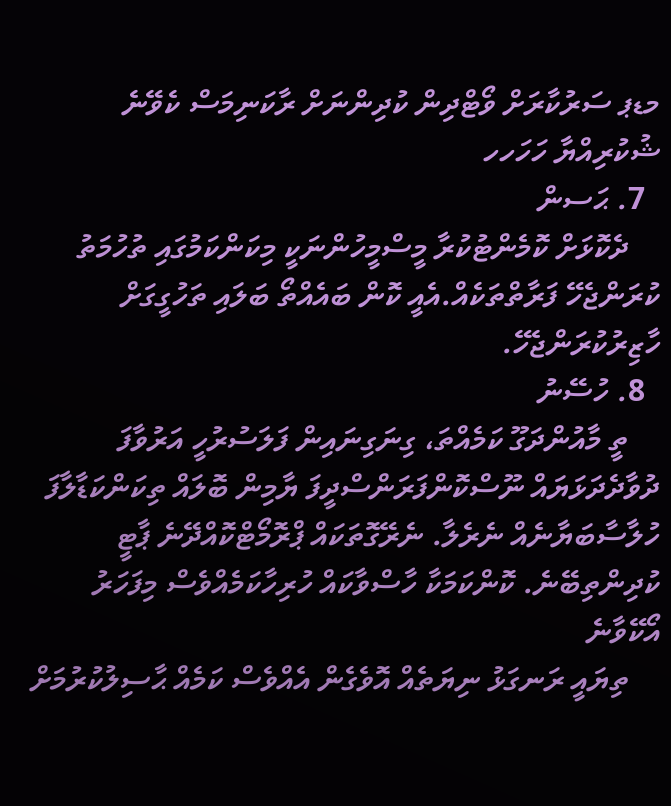މޑޕ ސަރުކާރަށް ވޯޓްދިން ކުދިންނަށް ރާކަނިމަސް ކެވޭނެ ޝުކުރިއްޔާ ހަހަހހ
  7. ޙަސން
    ދެކޮޅަށް ކޮމެންޓުކުރާ މީސްމީހުންނަކީ މިކަންކަމުގައި ތުހުމަތު ކުރަންޖެހޭ ފަރާތްތަކެއް.އެއީ ކޮން ބައެއްތޯ ބަލައި ތަހުގީގަށް ހާޒިރުކުރަންޖެހޭ.
  8. ހުސޭނު
    ތީ މާއުންދަގޫ ކަމެއްތަ، ގިނަގިނައިން ފަލަސުރުހީ އަރުވާފަ ދުވާދެދަޅަޔައް ނޫސްކޮންފަރަންސްދީފަ ޔާމިން ބޮލައް ތިކަންކަޑާލާފަ ހުލާސާބަޔާނެއް ނެރެލާ. ނެރޭގޮތަކައް ޕްރޮމޯޓްކޮއްދޭނެ ޕާޓީ ކުދިންތިބޭނެ. ކޮންކަމަކާ ހާސްވާކައް ހުރިހާކަމެއްވެސް މިފަހަރު އޯކޭވާނެ
    ތިޔައީ ރަނގަޅު ނިޔަތެއް އޮވެގެން އެއްވެސް ކަމެއް ޙާސިލުކުރުމަށް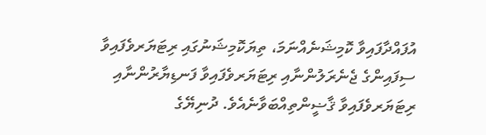އުފައްދާފައިވާ ކޮމިޝަނެއްނަމަ، ތިޔަކޮމިޝަނުގައި ރިޓަޔަރވެފައިވާ ސިފައިންގެ ޖެނެރަލުންނާއި ރިޓަޔަރވެފައިވާ ފަނޑިޔާރުންނާއި ރިޓަޔަރވެފައިވާ ޤާޟީންތިއްބަވާނެއެވެ. ދުނިޔޭގެ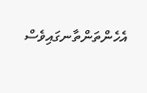އެހެންތަންތާނގައިވެސް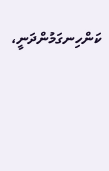ކަންހިނގަމުންދަނީ،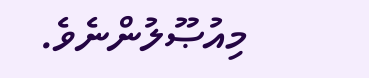މިއުޞޫލުންނެވެ.